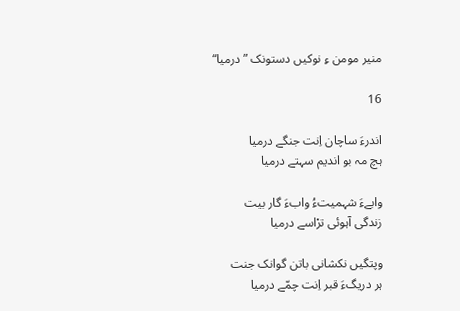منیر مومن ءِ نوکیں دستونک ”درمیا“

16

اندرءَ ساچان اِنت جنگے درمیا
ہچ مہ بو اندیم سہتے درمیا

وابےءَ شہمیتءُ وابءَ گار بیت
زندگی آہوئی ترْاسے درمیا

وپتگیں نکشانی باتن گوانک جنت
ہر دریگءَ قبر اِنت چمّے درمیا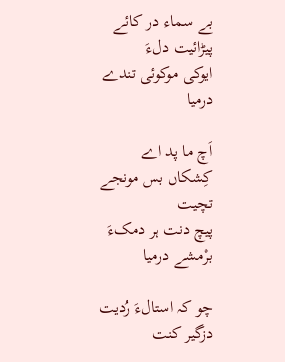بے سماء در کائے پیڑائیت دلءَ
ایوکی موکوئی تندے درمیا

اَچ ما پد اے کِشکاں بس مونجے تچیت
پیچ دنت ہر دمکءَ برْمشے درمیا

چو کہ استالءَ رُدیت دزگیر کنت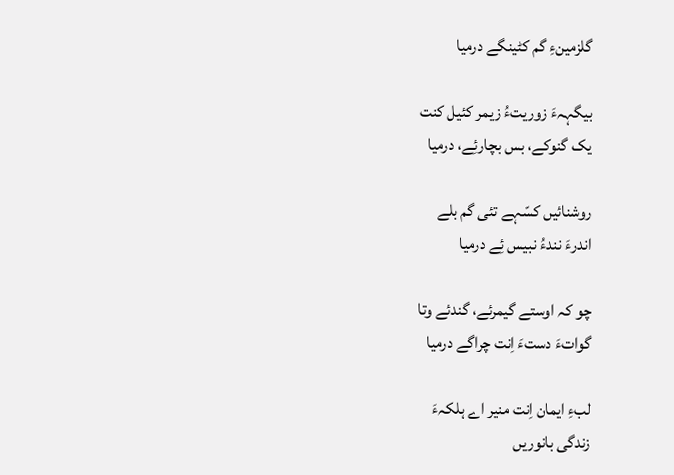گلزمینءِ گم کٹینگے درمیا

بیگہہءَ زوریتءُ زیمر کئیل کنت
یک گنوکے، بس بچارئِے، درمیا

روشنائیں کسّہے تئی گم بلے
اندرءَ نندءُ نبیس ئِے درمیا

چو کہ اوستے گیمرئے، گندئے وتا
گواتءَ دستءَ اِنت چراگے درمیا

لبءِ ایمان اِنت منیر اے ہلکہءَ
زندگی بانوریں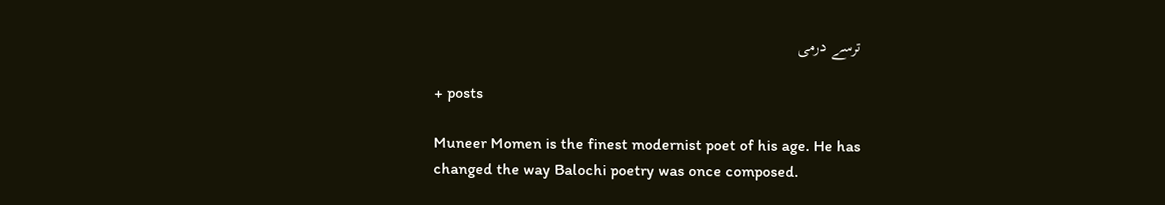ترسے درمی

+ posts

Muneer Momen is the finest modernist poet of his age. He has changed the way Balochi poetry was once composed.